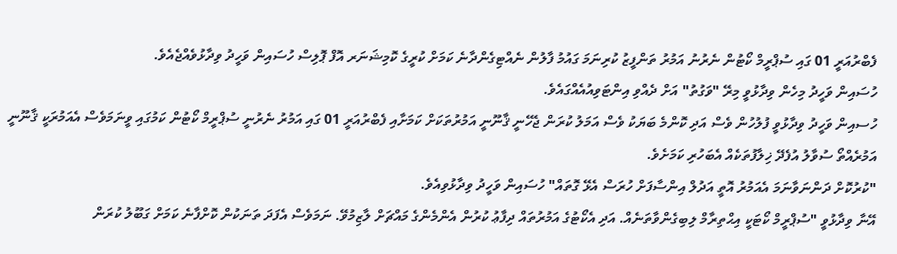ފެބްރުއަރީ 01 ގައި ސުޕްރީމް ކޯޓުން ނެރުނު އަމުރު ތަންފީޒު ކުރިނަމަ ގައުމު ފާލުން ނެއްޓިގެންދާނެ ކަމަށް ކުރީގެ ކޮމިޝަނަރ އޮފް ޕޮލިސް ހުސައިން ވަހީދު ވިދާޅުވެއްޖެއެވެ.
ހުސައިން ވަހީދު މިހެން ވިދާޅުވީ މިރޭ "ވަގުތު" އަށް ދެއްވި އިންޓަވިއުއެއްގައެވެ.
ހުސއިން ވަހީދު ވިދާޅުވީ ފުލުހުން ވެސް އަދި ކޮންމެ ބަޔަކު ވެސް އަމަލު ކުރަން ޖެހޭނީ ޤާނޫނީ އަމުރުތަކަށް ކަމަށާއި ފެބްރުއަރީ 01 ގައި އަމުރު ނެރުނީ ސުޕްރީމް ކޯޓުން ކަމުގައި ވީނަމަވެސް އެއަމުރަކީ ޤާނޫނީ އަމުރެއްތޯ ސުވާލު އުފެދޭ ޚިލާފުތަކެއް އެބަހުރި ކަމަށެވެ.
"ކުރުކޮށް ދަންނަވާނަމަ އެއަމުރު އޮތީ އަދުލް އިންސާފަށް ހުރަސް އެޅޭ ގޮތައް" ހުސައިން ވަހީދު ވިދާޅުވިއެވެ.
އޭނާ ވިދާޅުވީ "ސުޕްރީމް ކޯޓަކީ އިޙްތިރާމް ލިބިގެންވާތަނެއް. އަދި އެކޯޓުގެ އަމުރުތައް ދިފާޢު ކުރުން އެންމެންގެ މައްޗަށް ލާޒިމުވޭ. ނަމަވެސް އެފަދަ ތަނަކުން ކޮށްފާނެ ކަމަށް ގަބޫލު ކުރަން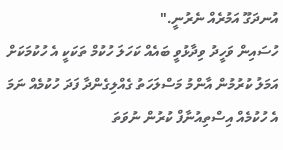އުނދަގޫ އަމުރެއް ނެރުނީ."
ހުސައިން ވަހީދު ވިދާޅުވީ ބައެއް ކަހަލަ ހުކުމް ތަކަކީ އެ ހުކުމަކަށް އަމަލު ކުރުމުން އާންމު މަސްލަހަތު ގެއްލިގެންދާ ފަދަ ހުކުމެއް ނަމަ އެ ހުކުމެއް އިސްތިއުނާފް ކުރުން ނުވަތަ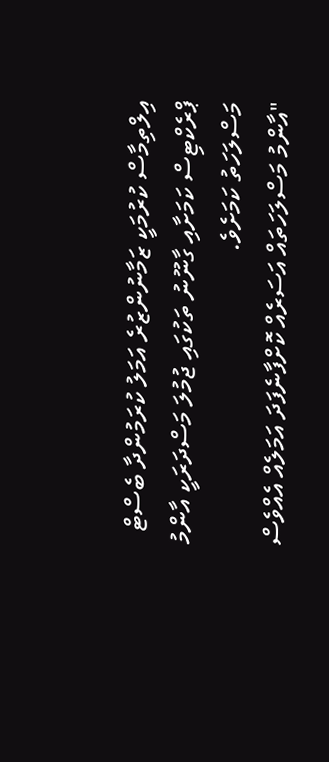އިލްތިމާސް ކުރުމަކީ ޒަމާނުންޒުރެ އަމަލު ކުރަމުންދާ ބެސްޓް ޕްރެކްޓިސް ކަމަށާއި ގާނޫނު ތަކުގައި ޖުމުލަ މަސްދަރަކީ އާންމު މަސްލަހަތު ކަމަށެވެ.
"އާންމު މަސްލަހަތައް އަސަރެއް ކޮށްފާނެފަދަ އަމަލެއް އެއްވެސް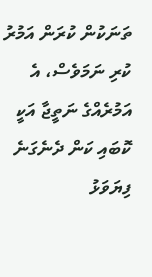ތަނަކުން ކުރަން އަމުރު ކުރި ނަމަވެސް، އެ އަމުރެއްގެ ނަތީޖާ އަކީ ކޮބައި ކަން ދެނެގަނެ ފިޔަވަޅު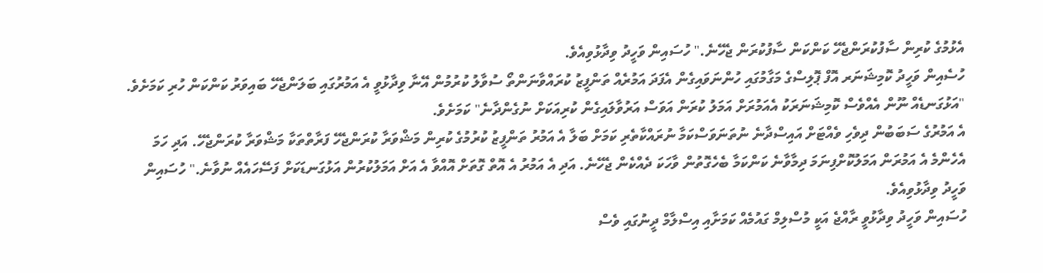އެޅުމުގެ ކުރިން ސާފުކުރަންޖެހޭ ކަންކަން ސާފުކުރަން ޖެހޭނެ." ހުސައިން ވަހީދު ވިދާޅުވިއެވެ.
ހުސެއިން ވަހީދު ކޮމިޝަނަރ އޮފް ޕޮލިސްގެ މަގާމުގައި ހުންނަވައިގެން އެފަދަ އަމުރެއް ތަންފީޒު ކުރައްވާނަންތޯ ސުވާލު ކުރުމުން އޭނާ ވިދާޅުވީ އެ އަމުރުގައި ބަލަންޖެހޭ ބައިވަރު ކަންކަން ހުރި ކަމަށެވެ. "އަޅުގަނޑެއް ނޫން އެއްވެސް ކޮމިޝަނަރަކު އެއަމުރަށް އަމަލު ކުރަން އަވަސް އަރުވާލައިގެން ކުރިއަކަށް ނުގެންދާނެ" ކަމަށެވެ.
އެ އަމުރުގެ ސަބަބުން ދިވެހި ވެއްޓަށް އައިސްދާނެ ނުތަނަވަސްކަމާ ނުރައްކާތެރި ކަމަށް ބަލާ އެ އަމުރު ތަންފީޒު ކުރުމުގެ ކުރިން މަޝްވަރާ ކުރަންޖެހޭ ފަރާތްތަކާ މަޝްވަރާ ކުރަންޖެހޭ. އަދި ހަމަ އެހެންމެ އެ އަމުރަން އަމަލުކޮށްފިނަމަ ދިމާވާނެ ކަންކަމާ ބެހެގޮތުން ވާހަކަ ދެއްކެން ޖެހޭނެ. އަދި އެ އަމުރު އެ އޮތް ގޮތަށް އޮއްވާ އެ އަށް އަމަލުކުރުން އަޅުގަނޑަކަށް ފަސޭހައެއް ނުވާނެ." ހުސައިން ވަހީދު ވިދާޅުވިއެވެ.
ހުސައިން ވަހީދު ވިދާޅުވީ ރާއްޖެ އަކީ މުސްލިމް ގައުމެއް ކަމަށާއި އިސްލާމް ދީނުގައި ވެސް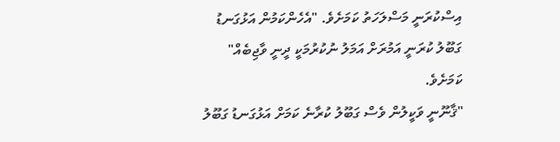އިސްކުރަނީ މަސްލަހަތު ކަމަށެވެ. "އެހެންކަމުން އަޅުގަނޑު ގަބޫލު ކުރަނީ އަމުރަށް އަމަލު ނުކުރުމަކީ ދީނީ ވާޖިބެއް" ކަމަށެވެ.
"ޤާނޫނީ ވަކީލުން ވެސް ގަބޫލު ކުރާނެ ކަމަށް އަޅުގަނޑު ގަބޫލު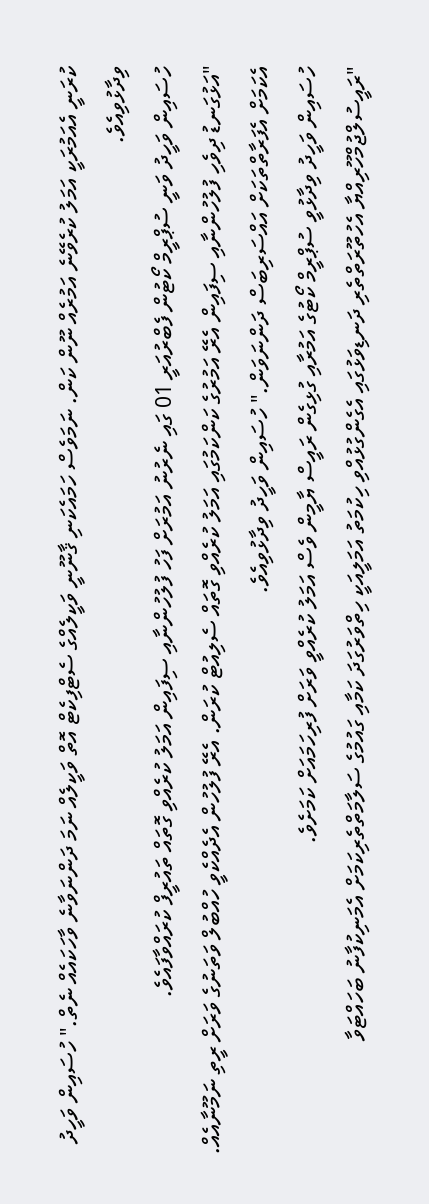ކުރަނީ އެއަމުރަކީ އަމަލު ކުރެވޭނެ އަމުރެއް ނޫން ކަން. ނަމަވެސް ހަމައެކަނި ޤާނޫނީ ވަކީލެއްގެ ސެޓްފިކެޓް އޮތް ވަކީލެއް ނަމަ ދަންނަވާނެ ވާހަކައެއް ނެތް." ހުސައިން ވަހީދު ވިދާޅުވިއެވެ.
ހުސައިން ވަހީދު ވަނީ ސުޕްރީމް ކޯޓުން ފެބްރުއަރީ 01 ގައި ނެރުނު އަމުރަށް ފަހު ފުލުހުންނާއި ސިފައިން އަމަލު ކުރެއްވި ގޮތައް ތައުރީފް ކުރައްވާފައެވެ.
"އަޅުގަނޑު ދިވެހި ފުލުހުންނާއި ސިފައިން އެރޭ އަމުރުގެ ކަންކަމުގައި އަމަލު ކުރެއްވި ގޮތައް ސެލިއުޓް ކުރަން. އެރޭ ފުލުހުން އެދެއްކެވީ ހުއްބުލް ވަތަނުގެ ވަރަށް ރީތި ނަމޫނާއެއް. އެކަމަށް އެފަރާތްތަކަށް އައްސަރިބަސް ދަންނަވަން." ހުސައިން ވަހީދު ވިދާޅުވިއެވެ.
ހުސައިން ވަހީދު ވިދާޅުވީ ސުޕްރީމް ކޯޓުގެ އަމުރާއި ގުޅިގެން ރައީސް ޔާމީން ވެސް އަމަލު ކުރެއްވީ ވަރަށް ފުރިހަމައަށް ކަމަށެވެ.
"ރައީސުލްޖުމްހޫރިއްޔާ އެހުތޫރަތްތެރި ދަނޑިވަޅުގައި އެގެންގުޅުއްވި ހިކުމަތު އަމަލީއަކީ ހިތްވަރުގަދަ ކަމާއި ގައުމުގެ ސަލާމަތްތެރިކަމަށް އެމަނިކުފާނު ބަހައްޓަވާ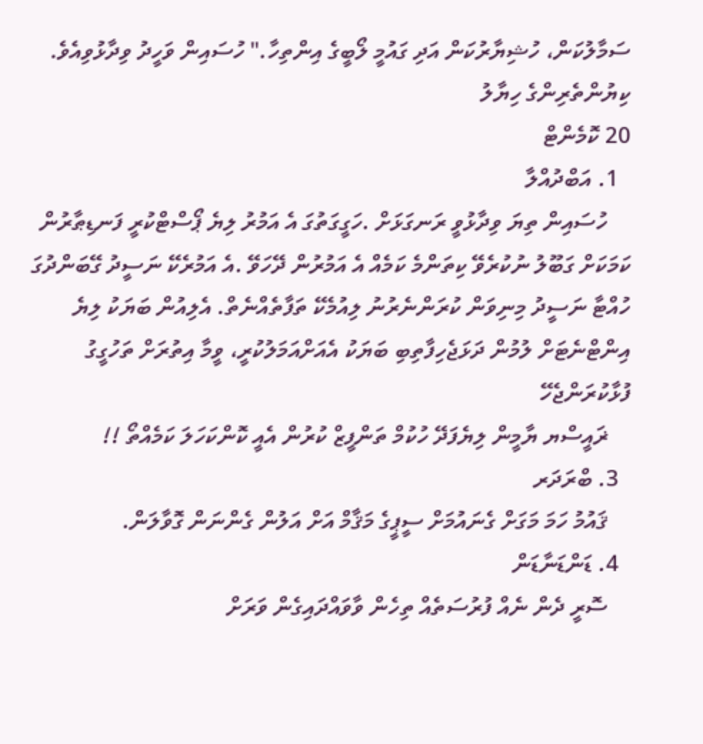ސަމާލުކަން، ހުޝިޔާރުކަން އަދި ގައުމީ ލޯބީގެ އިންތިހާ." ހުސައިން ވަހީދު ވިދާޅުވިއެވެ.
ކިޔުންތެރިންގެ ހިޔާލު
20 ކޮމެންޓް
  1. އަބްދުއްލާ
    ހުސައިން ތިޔަ ވިދާޅުވީ ރަނގަޅަށް .ހަގީގަތުގަ އެ އަމުރު ލިޔެ ޕޯސްޓްކުރީ ފަނޑިޠާރުން ކަމަކަށް ގަބޫލު ނުކުރެވޭ ކިތަންމެ ކަމެއް އެ އަމުރުން ދޭހަވޭ .އެ އަމުރެކޭ ނަސީދު ގޭބަންދުގަ ހުއްޓާ ނަސީދު މިނިވަން ކުރަންނެރުނު ލިއުމެކޭ ތަފާތެއްނެތް. އެލިއުން ބަޔަކު ލިޔެ އިންޓްނެޓަށް ލުމުން ދަޅަޖެހިފާތިބި ބަޔަކު އެއަށްއަމަލުކުރީ، ވީމާ އިތުރަށް ތަހުގީގު ފުޅާކުރަންޖެހޭ
    ޜައީސްޔ ޔާމީން ލިޔެފަދޭ ހުކުމް ތަންފީޒް ކުރުން އެއީ ކޮންކަހަލަ ކަމެއްތޯ !!
  3. ބްރަދަރ
    ޤައުމު ހަމަ މަގަށް ގެނައުމަށް ސީޕީގެ މަޤާމް އަށް އަލުން ގެންނަން ގޮވާލަން.
  4. ޑަންޑަނާޑަން
    ސޮރީ ދެން ނެއް ފުރުސަތެއް ތިހެން ވާވައްދައިގެން ވަރަށް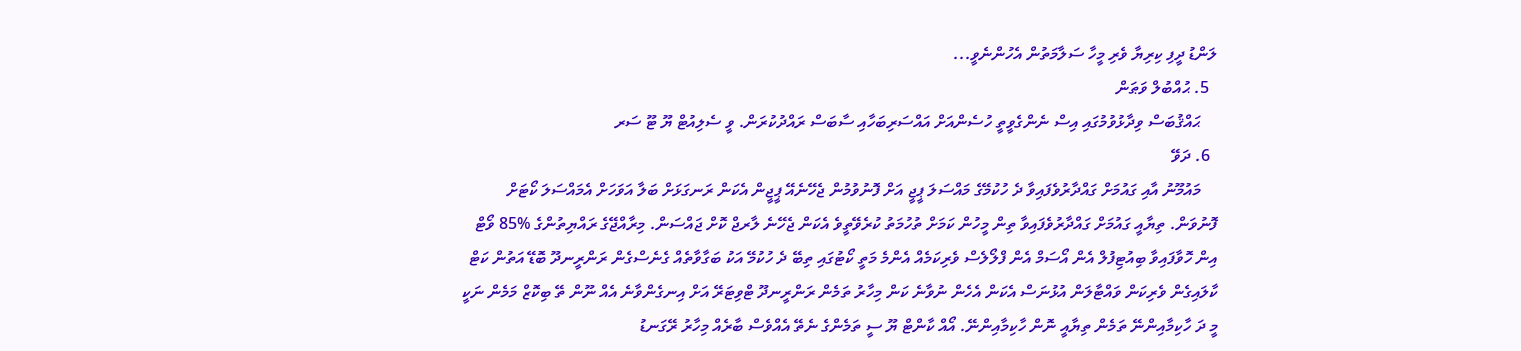ލަންޑު ދީފި ކިރިޔާ ވެރި މީހާ ސަލާމަތުން އެހުންނެވީ...
  5. ޙުއްބުލް ވަޠަން
    ޙައްޤުބަސް ވިދާޅުވުމުގައި އިސް ނެންގެވީތީ ހުސެންއަށް އައްސަރިބަހާއި ސާބަސް ރައްދުކުރަން. ވީ ސެލިއުޓް ޔޫ ޓޫ ސަރ
  6. ދަވޭ
    މައުމޫނު އާއި ގައުމަށް ގައްދާރުވެފައިވާ ދެ ހުކުމޭގެ މައްސަލަ ޕީޖީ އަށް ފޮނުވުމުން ޖެހޭނެއޭ ޕީޖީން އެކަން ރަނގަޅަށް ބަލާ އަވަހަށް އެމައްސަލަ ކޯޓަށް ފޮނުވަން. ތިޔާއީ ގައުމަށް ގައްދާރުވެފައިވާ ތިން މީހުން ކަމަށް ތުހުމަތު ކުރެވޭތީވެ އެކަން ޖެހޭނެ ލާރޖް ކޮށް ޖައްސަން. މިރާއްޖޭގެ ރައްޔިތުންގެ %85 ވޯޓް އިން ހޮވާފައިވާ ބިއުޓިފުލް އެން އޯސަމް އެން ފްލޯލެސް ވެރިކަމެއް އެންމެ މަތީ ކޯޓުގައި ތިބޭ ދެ ހުކުމޭ އަކު ބަގާވާތެއް ގެނެސްގެން ރަންރީނދޫ ބޮޑޭ އަތުން ކަޓް ކާލައިގެން ވެރިކަން ވައްޓާލަން އުޅުނަސް އެކަން އެހެން ނުވާނެ ކަން މިހާރު ތަމެން ރަންރީނދޫ ޓްވިޓަރޭ އަށް އިނގެންވާނެ އެއް ނޫން ތޭ ބިކޮޒް މަމެން ނަކީ މީ ދަ ހާކިމާއިންނޭ ތަމެން ތިޔާއީ ނޮން ހާކިމާއިންނޭ. އޯއް ކާންޓް ޔޫ ސީ ތަމެންގެ ނެތޭ އެއްވެސް ބާރެއް މިހާރު ރޭގަނޑު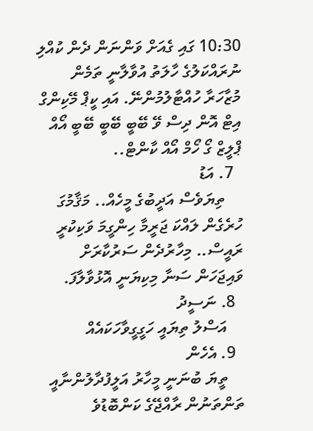10:30 ގައި ގެއަށް ވަންނަން ދެން ކުއްލި ނުރައްކަލުގެ ހާލަތު އުވާލާނީ ތަމެން މުޒާހަރާ ހުއްޓާލުމުންނޭ. އައި ކީޕް މޭކިންގް އިޓް އޮން ދިސް ވޭ ބޭބީ ބޭބީ ބޭބީ އޯއް ޕްލީޒް ގޯ ހޯމް އޯއް ކާންޓް..
  7. އަޑު
    ތިޔަވެސް އަދީބުގެ މީހެއް.. މަޤާމުގަ ހުރެގެން ލައްކަ ޖަރީމާ ހިންގީމަ ވަކިކުރީ ރައީސް.. މިހާރުދެން ސަރުކާރަށް ވައިޖަހަން ސަނާ މިކިޔަނީ އޮޅުވާލާފަ.
  8. ނަސީދު
    އަސްލު ތިޔައީ ހަގީގީވާހަކައެއް
  9. އެހެން
    ތީޔަ ބުނަނީ މީހާރު އަލީފުދާލުންނާއީ ތަންތަނުން ރާއްޖޭގެ ކަންބޮޑުވެ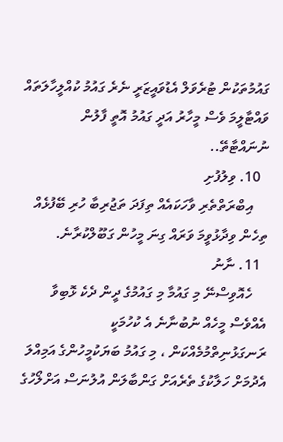ގައުމުތަކުން ޓުރެވަލް އެޑުވައީޒަރީ ނެރެ ގައުމު ކުއްލީހާލަތައް ވައްޓާލީމަ ވެސް މީހާރު އަދީ ގައުމު އޮތީ ފާލުން ނުނައްޓާތޭ..
  10. ވިލުފުށި
    އިބްރަތްތެރި ވާހަކައެއް ތިފަދަ ތަޖުރިބާ ހުރި ބޭފުޅެއް ތިހެން ވިދާޅުވީމަ ވަރައް ގިނަ މީހުން ގަބޫލްކުރާނެ.
  11. ނާނު
    ހެއޮވިސްނޭ މި ގައުމާ މި ގައުމުގެ ދީން ދެކެ ޅޮބިވާ އެއްވެސް މީހެއް ނުބުނާނެ އެ ކުހުމަކީ ރަނގަޅުނިތްމުމެއްކަން ، މި ގައުމު ބަޔަކުމީހުންގެ އަމިއްލަ އެދުމަށް ހަލާކުގެ ތެރެއަށް ގަންބާލަން އުލުނަސް އަށްލޯހުގެ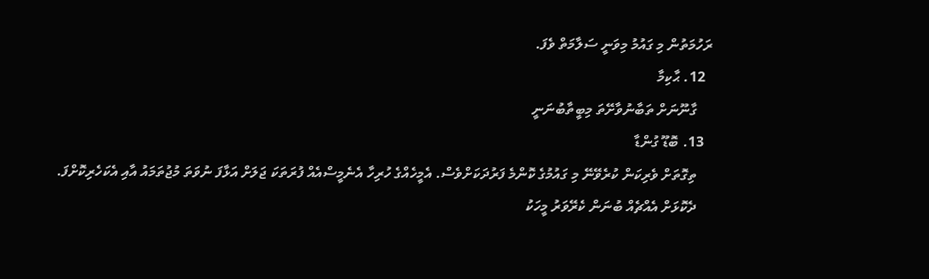ރަހުމަތުން މި ގައުމު މިވަނީ ސަލާމަތް ވެފަ.
  12. ޙާކިމާ
    ގާނޫނަށް ތަބާނުވާށޭތަ މިބީތާބުނަނީ
  13. ބޮޑޫ ގުންޑާ
    ތިގޮތަށް ވެރިކަން ކުރެވޭނޭ މި ގައުމުގެ ކޮންމެ ފަރުދަކަށްވެސް. އެމީހެއްގެ ހުރިހާ އެނެމީސްއެއް ފުރަތަކަ ޖަލަށް އަޅާފަ ނުވަތަ މުޖުތަމައު އާއި އެކަހެރިކޮށްފަ.
    ދެކޮޅަށް އެއްޗެއް ބުނަން ކެރޭވަރު މީހަކު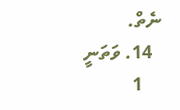ނެތް.
  14. ވަތަނީ
    1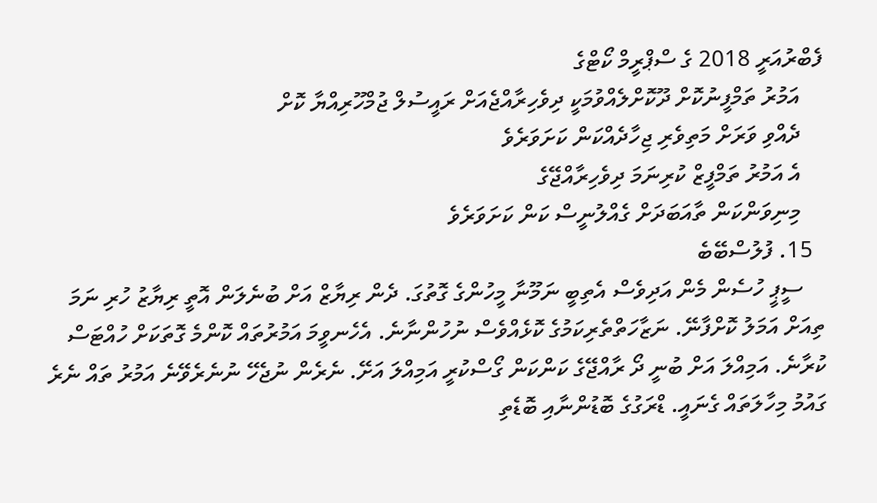ފެބްރުއަރީ 2018 ގެ ސްޕްރީމް ކޯޓްގެ
    އަމުރު ތަމްފީނުކޮށް ދޫކޮށްލެއްވުމަކީ ދިވެހިރާއްޖެއަށް ރައީސުލް ޖުމްހޫރިއްޔާ ކޮށް
    ދެއްވި ވަރަށް މަތިވެރި ޖިހާދެއްކަން ކަށަވަރެވެ
    އެ އަމުރު ތަމްފީޒް ކުރިނަމަ ދިވެހިރާއްޖޭގެ
    މިނިވަންކަން ތާއަބަދަށް ގެއްލުނީސް ކަން ކަށަވަރެވެ
  15. ފުލުސްބޭބެ
    ސީޕީ ހުސެން މެން އަދިވެސް އެތިބީ ނަމޫނާ މީހުންގެ ގޮތުގަ. ދެން ރިޔާޒް އަށް ބުނެލަން އޮތީ ރިޔާޒު ހުރި ނަމަ ތިއަށް އަމަލު ކޮށްފާނޭ. ނަޒާހަތްތެރިކަމުގެ ކޮޅެއްވެސް ނުހުންނާނެ. އެހެނވީމަ އަމުރުތައް ކޮންމެ ގޮތަކަށް ހުއްޓަސް ކުރާނެ. އަމިއްލަ އަށް ބުނީ ދޯ ރާއްޖޭގެ ކަންކަން ގޯސްކުރީ އަމިއްލަ އަށޭ. ނެރެން ނުޖެހޭ ނުނެރެވޭނެ އަމުރު ތައް ނެރެ ގައުމު މިހާލަތައް ގެނައީ. ޑްރަގުގެ ބޮޑުންނާއި ބޮޑެތި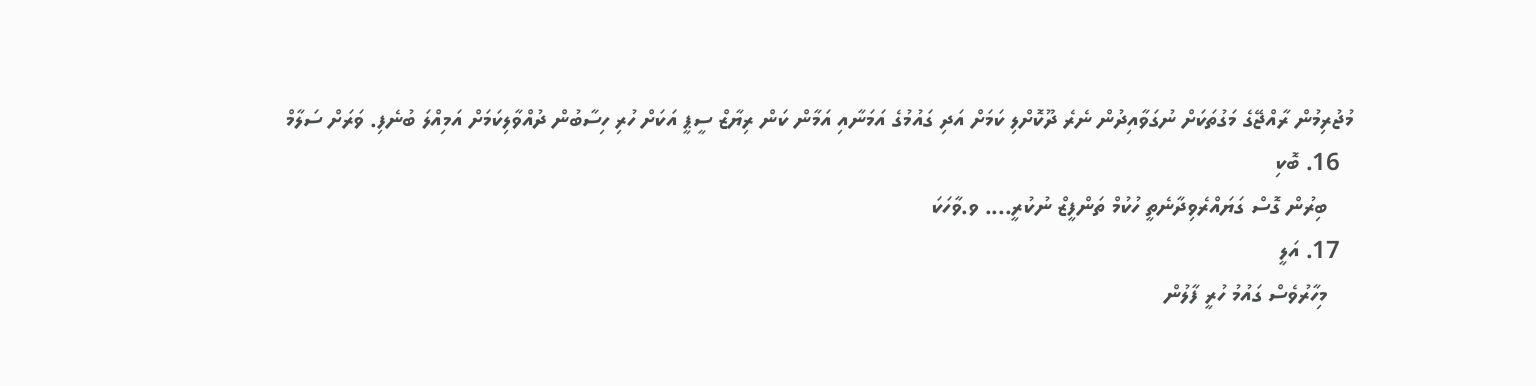މުޖުރިމުން ރާއްޖޭގެ މަގުތަކަށް ނުގަވާއިދުން ނެރެ ދޫކޮށްލި ކަމަށް އަދި ގައުމުގެ އަމަނާއި އަމާން ކަން ރިޔާޒް ސީޕީ އަކަށް ހުރި ހިސާބުން ދުއްވާލިކަމަށް އަމިއްލަ ބުނެފި. ވަރަށް ސަލާމް
  16. ބޮކި
    ބިރުން ގޮސް ގަޔައްރެވިދާނެތީ ހުކުމް ތަންފީޒް ނުކުރީ.... ވ.ވާހަކަ
  17. އަލީ
    މިހާރުވެސް ގައުމު ހުރީ ފާލުން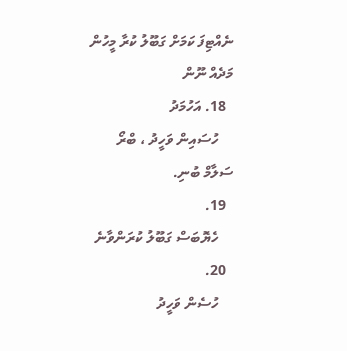ނެއްޓިފަ ކަމަށް ގަބޫލު ކުރާ މީހުން މަދެއް ނޫން
  18. އަހުމަދު
    ހުސައިން ވަހީދު ، ބްރޯ ސަލާމް ބުނި.
  19.
    ހެޔޮބަސް ގަބޫލު ކުރަންވާނެ
  20.
    ހުސެން ވަހީދު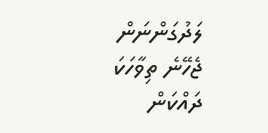ލަދުގަންނަން ޖެހޭނެ ތިވާހަކަ ދައްކަން